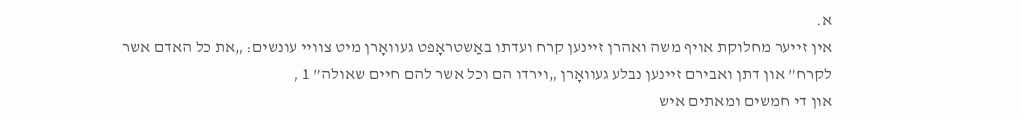א.
אין זייער מחלוקת אויף משה ואהרן זיינען קרח ועדתו באַשטראָפט געוואָרן מיט צוויי עונשים: „את כל האדם אשר לקרח” און דתן ואבירם זיינען נבלע געוואָרן „וירדו הם וכל אשר להם חיים שאולה” 1 ,
און די חמשים ומאתים איש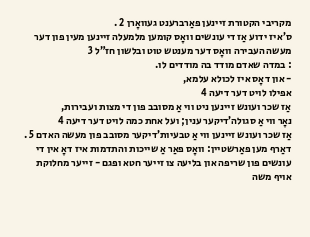מקריבי הקטורת זיינען פאַרברענט געוואָרן 2 .
ס’איז ידוע אַז די עונשים וואָס קומען מלמעלה זיינען מעין פון דער מעשה העבירה וואָס דער מענטש טוט ובלשון חז”ל 3
: במדה שאדם מודד בה מודדים לו.
- און דאָס איז לכולא עלמא,
אפילו לויט דער דיעה 4
אַז שכר ועונש זיינען ניט ווי אַ מסובב פון די מצות ועבירות,
נאָר ווי אַ סגולה’דיקער ענין; ועל אחת כמה לויט דער דיעה 4
אַז שכר ועונש זיינען ווי אַ טבעיות’דיקער מסובב פון מעשה האדם 5 .
דאַרף מען פאַרשטיין: וואָס פאַר אַ שייכות והתדמות איז דאָ אין די עונשים פון שריפה און בליעה צו זייער חטא ופגם - זייער מחלוקת אויף משה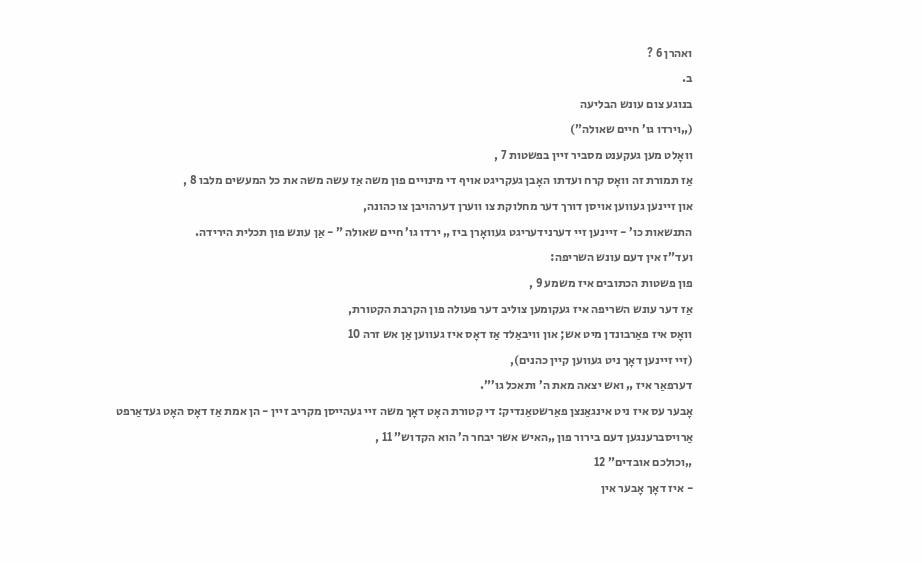ואהרן 6 ?
ב.
בנוגע צום עונש הבליעה
(„וירדו גו’ חיים שאולה”)
וואָלט מען געקענט מסביר זיין בפשטות 7 ,
אַז תמורת זה וואָס קרח ועדתו האָבן געקריגט אויף די מינויים פון משה אַז עשה משה את כל המעשים מלבו 8 ,
און זיינען געווען אויסן דורך דער מחלוקת צו ווערן דערהויבן צו כהונה,
התנשאות כו’ - זיינען זיי דערנידעריגט געוואָרן ביז „ ירדו גו’ חיים שאולה ” - אַן עונש פון תכלית הירידה.
ועד”ז אין דעם עונש השריפה:
פון פשטות הכתובים איז משמע 9 ,
אַז דער עונש השריפה איז געקומען צוליב דער פעולה פון הקרבת הקטורת,
וואָס איז פאַרבונדן מיט אש; און וויבאַלד אַז דאָס איז געווען אַן אש זרה 10
(זיי זיינען דאָך ניט געווען קיין כהנים),
דערפאַר איז „ ואש יצאה מאת ה’ ותאכל גו’”.
אָבער עס איז ניט אינגאַנצן פאַרשטאַנדיק: די קטורת האָט דאָך משה זיי געהייסן מקריב זיין - הן אמת אַז דאָס האָט געדאַרפט אַרויסברענגען דעם בירור פון „האיש אשר יבחר ה’ הוא הקדוש” 11 ,
„וכולכם אובדים” 12
- איז דאָך אָבער אין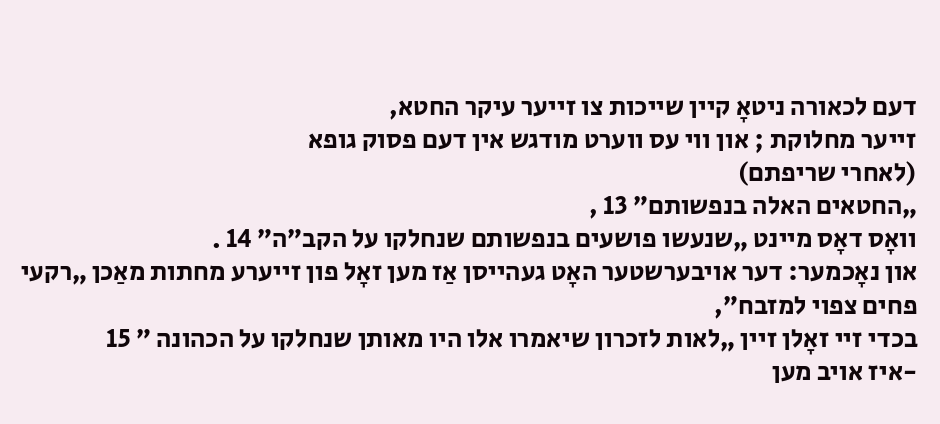דעם לכאורה ניטאָ קיין שייכות צו זייער עיקר החטא,
זייער מחלוקת ; און ווי עס ווערט מודגש אין דעם פסוק גופא
(לאחרי שריפתם)
„החטאים האלה בנפשותם” 13 ,
וואָס דאָס מיינט „שנעשו פושעים בנפשותם שנחלקו על הקב”ה” 14 .
און נאָכמער: דער אויבערשטער האָט געהייסן אַז מען זאָל פון זייערע מחתות מאַכן „רקעי פחים צפוי למזבח”,
בכדי זיי זאָלן זיין „לאות לזכרון שיאמרו אלו היו מאותן שנחלקו על הכהונה ” 15
-איז אויב מען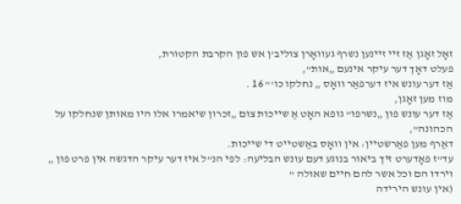זאָל זאָגן אַז זיי זיינען נשרף געוואָרן צוליב’ן אש פון הקרבת הקטורת,
פעלט דאָך דער עיקר אינעם „אות”,
אַז דער עונש איז דערפאַר וואָס „ נחלקו כו’” 16 .
מוז מען זאָגן,
אַז דער עונש פון „נשרפו” גופא האָט אַ שייכות צום „זכרון שיאמרו אלו היו מאותן שנחלקו על הכהונה”,
דאַרף מען פאַרשטיין: אין וואָס באַשטייט די שייכות.
עד”ז פאָדערט זיך ביאור בנוגע דעם עונש הבליעה: לפי הנ”ל איז דער עיקר הדגשה אין פרט פון „ וירדו הם וכל אשר להם חיים שאולה ”
(אין עונש הירידה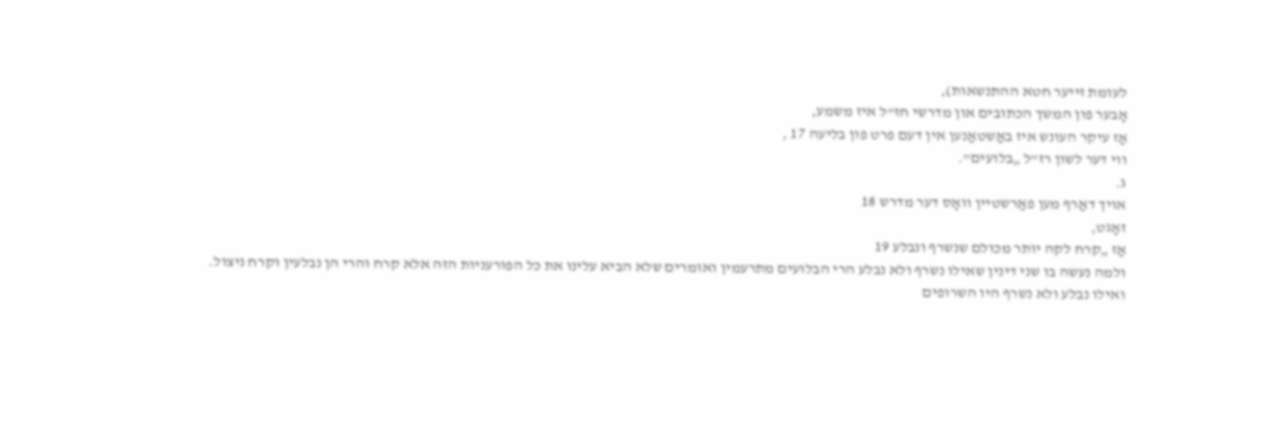לעומת זייער חטא ההתנשאות),
אָבער פון המשך הכתובים און מדרשי חז”ל איז משמע,
אַז עיקר העונש איז באַשטאַנען אין דעם פרט פון בליעה 17 ,
ווי דער לשון רז”ל „בלועים”.
ג.
אויך דאַרף מען פאַרשטיין וואָס דער מדרש 18
זאָגט,
אַז „קרח לקה יותר מכולם שנשרף ונבלע 19
ולמה נעשה בו שני דינין שאילו נשרף ולא נבלע הרי הבלועים מתרעמין ואומרים שלא הביא עלינו את כל הפורעניות הזה אלא קרח והרי הן נבלעין וקרח ניצול.
ואילו נבלע ולא נשרף היו השרופים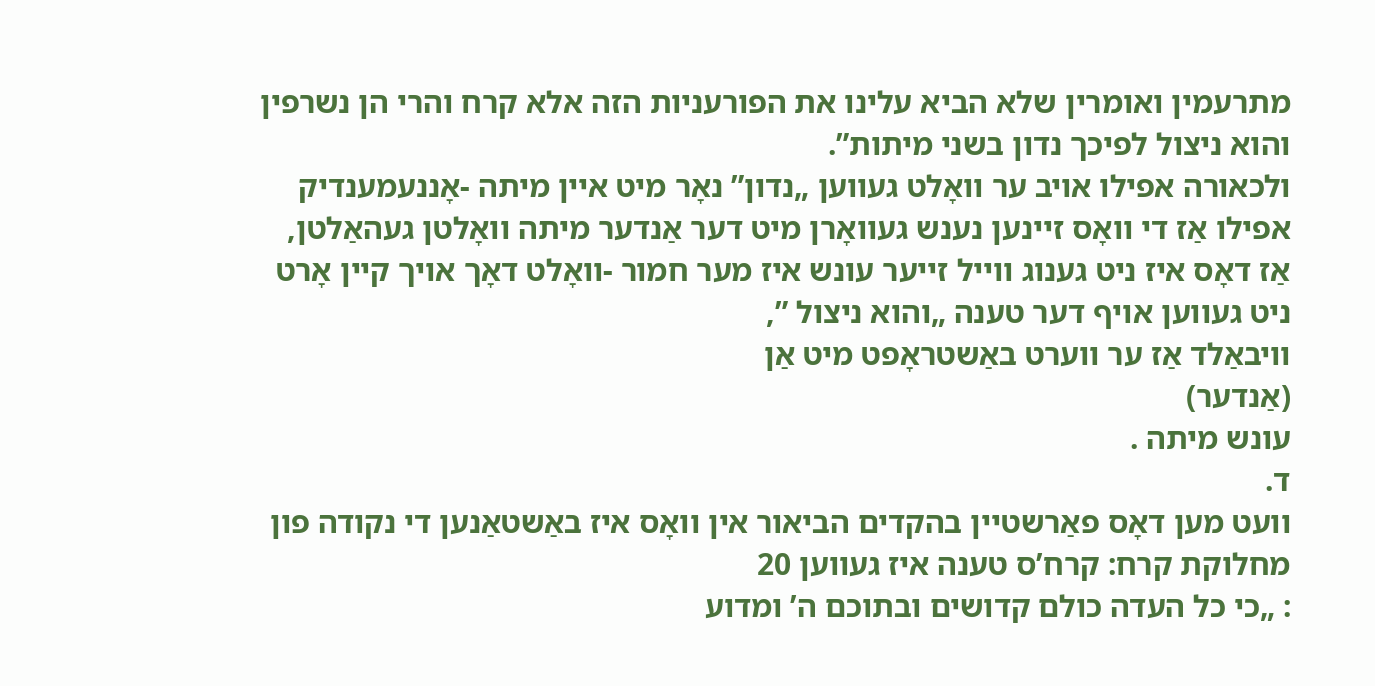מתרעמין ואומרין שלא הביא עלינו את הפורעניות הזה אלא קרח והרי הן נשרפין והוא ניצול לפיכך נדון בשני מיתות”.
ולכאורה אפילו אויב ער וואָלט געווען „נדון” נאָר מיט איין מיתה -אָננעמענדיק אפילו אַז די וואָס זיינען נענש געוואָרן מיט דער אַנדער מיתה וואָלטן געהאַלטן,
אַז דאָס איז ניט גענוג ווייל זייער עונש איז מער חמור -וואָלט דאָך אויך קיין אָרט ניט געווען אויף דער טענה „והוא ניצול ”,
וויבאַלד אַז ער ווערט באַשטראָפט מיט אַן
(אַנדער)
עונש מיתה .
ד.
וועט מען דאָס פאַרשטיין בהקדים הביאור אין וואָס איז באַשטאַנען די נקודה פון מחלוקת קרח: קרח’ס טענה איז געווען 20
: „כי כל העדה כולם קדושים ובתוכם ה’ ומדוע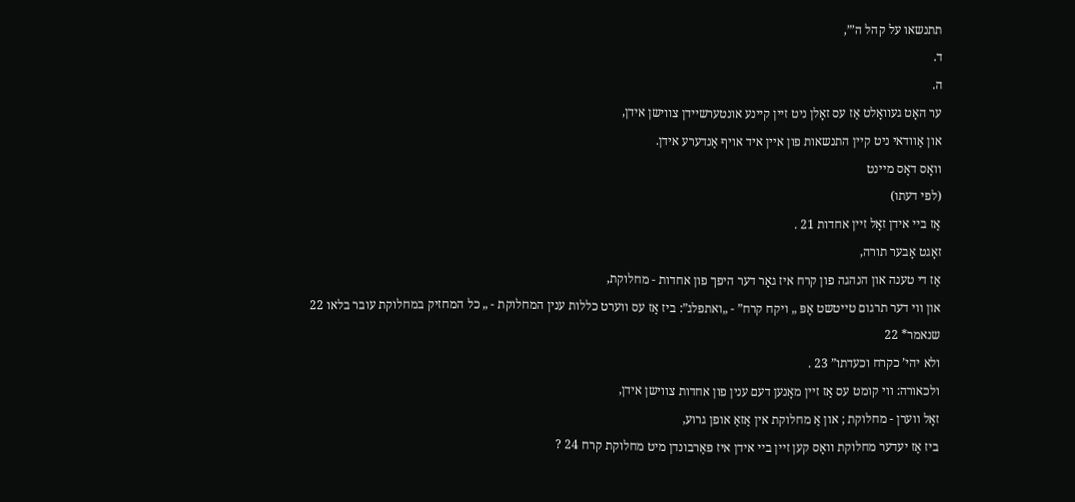תתנשאו על קהל ה’”,
ד.
ה.
ער האָט געוואָלט אַז עס זאָלן ניט זיין קיינע אונטערשיידן צווישן אידן,
און אַוודאי ניט קיין התנשאות פון איין איד אויף אַנדערע אידן.
וואָס דאָס מיינט
(לפי דעתו)
אַז ביי אידן זאָל זיין אחדות 21 .
זאָגט אָבער תורה,
אַז די טענה און הנהגה פון קרח איז גאָר דער היפך פון אחדות - מחלוקת,
און ווי דער תרגום טייטשט אָפּ „ ויקח קרח” - „ואתפלג”: ביז אַז עס ווערט כללות ענין המחלוקת - „ כל המחזיק במחלוקת עובר בלאו 22
שנאמר* 22
ולא יהי’ כקרח וכעדתו” 23 .
ולכאורה: ווי קומט עס אַז זיין מאָנען דעם ענין פון אחדות צווישן אידן,
זאָל ווערן - מחלוקת ; און אַ מחלוקת אין אַזאַ אופן גרוע,
ביז אַז יעדער מחלוקת וואָס קען זיין ביי אידן איז פאַרבונדן מיט מחלוקת קרח 24 ?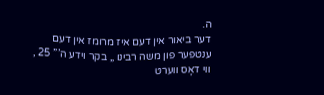ה.
דער ביאור אין דעם איז מרומז אין דעם ענטפער פון משה רבינו „ בקר וידע ה’” 25 ,
ווי דאָס ווערט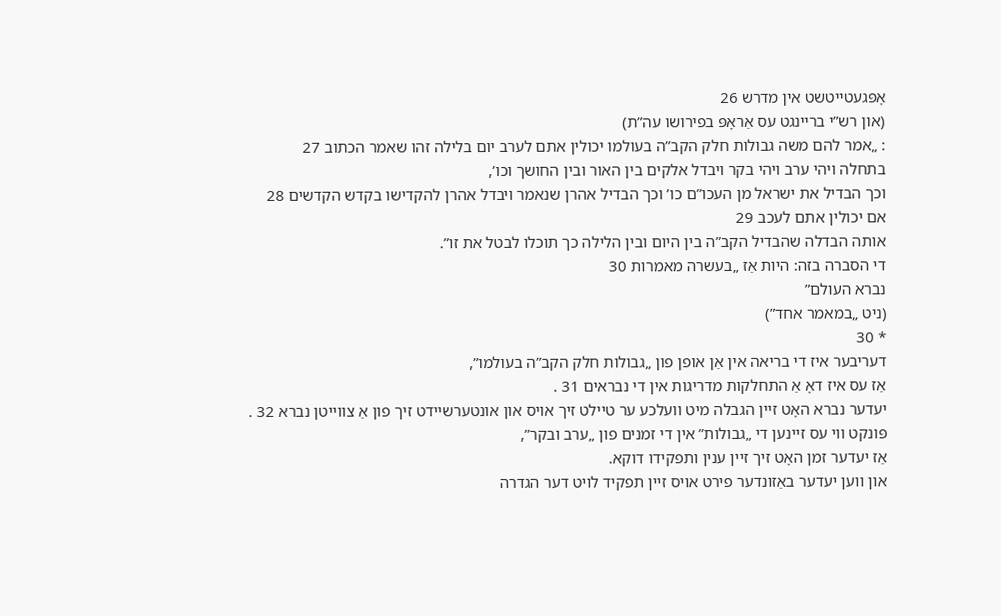אָפּגעטייטשט אין מדרש 26
(און רש”י בריינגט עס אַראָפּ בפירושו עה”ת)
: „אמר להם משה גבולות חלק הקב”ה בעולמו יכולין אתם לערב יום בלילה זהו שאמר הכתוב 27
בתחלה ויהי ערב ויהי בקר ויבדל אלקים בין האור ובין החושך וכו’,
וכך הבדיל את ישראל מן העכו”ם כו’ וכך הבדיל אהרן שנאמר ויבדל אהרן להקדישו בקדש הקדשים 28
אם יכולין אתם לעכב 29
אותה הבדלה שהבדיל הקב”ה בין היום ובין הלילה כך תוכלו לבטל את זו”.
די הסברה בזה: היות אַז „בעשרה מאמרות 30
נברא העולם”
(ניט „במאמר אחד”)
* 30
דעריבער איז די בריאה אין אַן אופן פון „גבולות חלק הקב”ה בעולמו”,
אַז עס איז דאָ אַ התחלקות מדריגות אין די נבראים 31 .
יעדער נברא האָט זיין הגבלה מיט וועלכע ער טיילט זיך אויס און אונטערשיידט זיך פון אַ צווייטן נברא 32 .
פּונקט ווי עס זיינען די „גבולות” אין די זמנים פון „ערב ובקר”,
אַז יעדער זמן האָט זיך זיין ענין ותפקידו דוקא.
און ווען יעדער באַזונדער פירט אויס זיין תפקיד לויט דער הגדרה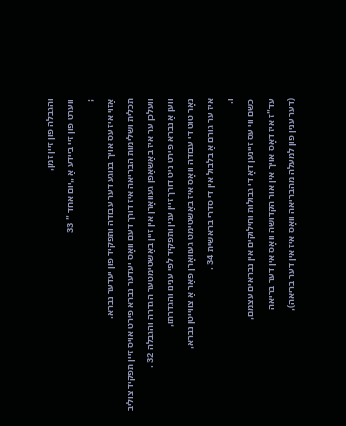והגבלה פון זיין זמן,
ווערט פון זיי ביידע אַ „יום אחד ” 33
;
אַזוי איז עס אויך בנוגע דער עבודה ותפקיד פון יעדער נברא.
תכלית ושלימות הבריאה איז דורך דעם וואָס יעדער נברא פירט אויס זיין תפקיד צוליב וועלכן ער איז באַשאַפן געוואָרן אין זיין באַשטימטער הגדרה והגבלה 32 .
ווען אַ נברא פירט ניט דורך זיין ענין ותפקיד לפי ענינו והגדרתו,
נאָר טוט די עבודה וואָס איז באַשטימט געוואָרן פאַר אַ צווייטן נברא,
איז ער גורם אַ בלבול אין די סדרי בראשית 34 .
ו.
כשם ווי עס זיינען דאָ די גבולות וחילוקים אין נבראים עצמם,
עד”ז איז דאָס אויך אין אור הקדושה וואָס אין דער בריאה
(דער ענין פון למעלה מהבריאה וואָס איז אין דער בריאה),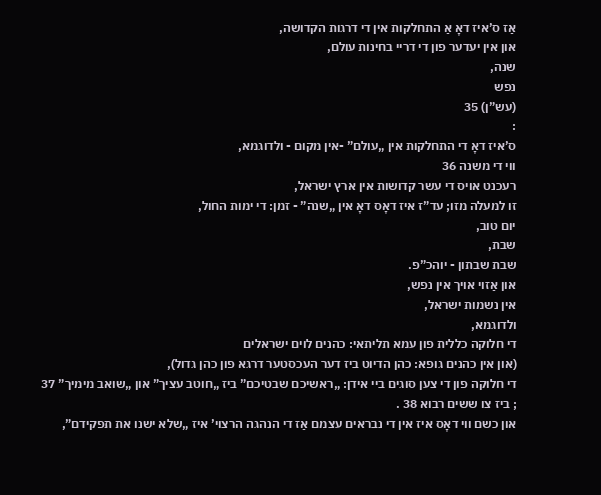אַז ס’איז דאָ אַ התחלקות אין די דרגות הקדושה,
און אין יעדער פון די דריי בחינות עולם,
שנה,
נפש
(עש”ן) 35
:
ס’איז דאָ די התחלקות אין „עולם” -אין מקום - ולדוגמא,
ווי די משנה 36
רעכנט אויס די עשר קדושות אין ארץ ישראל,
זו למעלה מזו; עד”ז איז דאָס דאָ אין „שנה” - זמן: די ימות החול,
יום טוב,
שבת,
שבת שבתון - יוהכ”פ.
און אַזוי אויך אין נפש,
אין נשמות ישראל,
ולדוגמא,
די חלוקה כללית פון עמא תליתאי: כהנים לוים ישראלים
(און אין כהנים גופא: כהן הדיוט ביז דער העכסטער דרגא פון כהן גדול),
די חלוקה פון די צען סוגים ביי אידן: „ראשיכם שבטיכם” ביז „חוטב עציך” און „שואב מימיך” 37
; ביז צו ששים רבוא 38 .
און כשם ווי דאָס איז אין די נבראים עצמם אַז די הנהגה הרצוי’ איז „שלא ישנו את תפקידם”,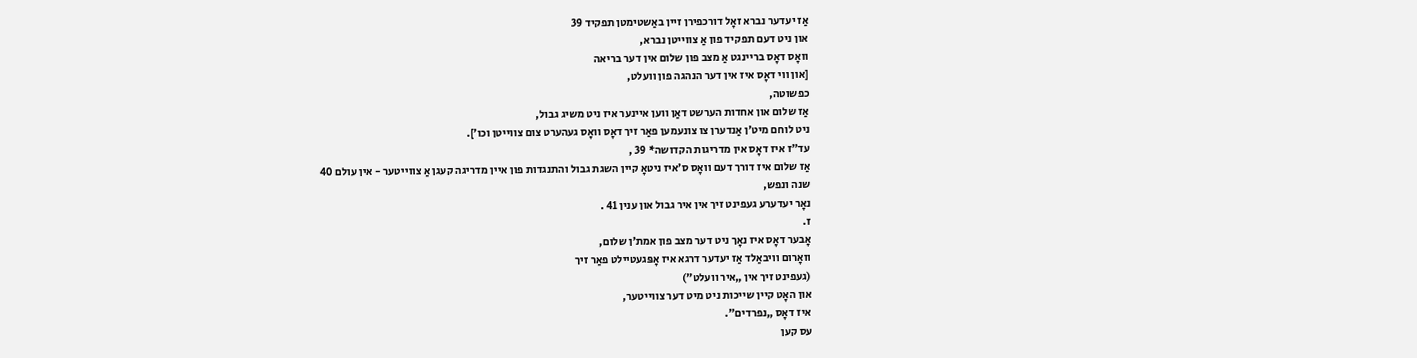אַז יעדער נברא זאָל דורכפירן זיין באַשטימטן תפקיד 39
און ניט דעם תפקיד פון אַ צווייטן נברא,
וואָס דאָס בריינגט אַ מצב פון שלום אין דער בריאה
[און ווי דאָס איז אין דער הנהגה פון וועלט,
כפשוטה,
אַז שלום און אחדות הערשט דאַן ווען איינער איז ניט משיג גבול,
ניט לוחם מיט’ן אַנדערן צו צונעמען פאַר זיך דאָס וואָס געהערט צום צווייטן וכו’].
עד”ז איז דאָס אין מדריגות הקדושה* 39 ,
אַז שלום איז דורך דעם וואָס ס’איז ניטאָ קיין השגת גבול והתנגדות פון איין מדריגה קעגן אַ צווייטער - אין עולם 40
שנה ונפש,
נאָר יעדערע געפינט זיך אין איר גבול און ענין 41 .
ז.
אָבער דאָס איז נאָך ניט דער מצב פון אמת’ן שלום,
וואָרום וויבאַלד אַז יעדער דרגא איז אָפּגעטיילט פאַר זיך
(געפינט זיך אין „איר וועלט”)
און האָט קיין שייכות ניט מיט דער צווייטער,
איז דאָס „נפרדים”.
עס קען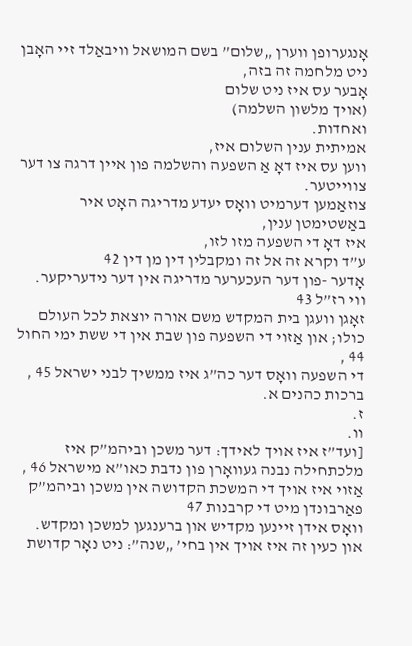אָנגערופן ווערן „שלום” בשם המושאל וויבאַלד זיי האָבן ניט מלחמה זה בזה,
אָבער עס איז ניט שלום
(אויך מלשון השלמה)
ואחדות.
אמיתית ענין השלום איז,
ווען עס איז דאָ אַ השפעה והשלמה פון איין דרגה צו דער צווייטער.
צוזאַמען דערמיט וואָס יעדע מדריגה האָט איר באַשטימטן ענין,
איז דאָ די השפעה מזו לזו,
ע”ד וקרא זה אל זה ומקבלין דין מן דין 42
אָדער -פון דער העכערער מדריגה אין דער נידעריקער.
ווי רז”ל 43
זאָגן וועגן בית המקדש משם אורה יוצאת לכל העולם כולו; און אַזוי די השפעה פון שבת אין די ששת ימי החול 44 ,
די השפעה וואָס דער כה”ג איז ממשיך לבני ישראל 45 ,
ברכות כהנים א.
ז.
וו.
[ועד”ז איז אויך לאידך: דער משכן וביהמ”ק איז מלכתחילה נבנה געוואָרן פון נדבת כאו”א מישראל 46 ,
אַזוי איז אויך די המשכת הקדושה אין משכן וביהמ”ק פאַרבונדן מיט די קרבנות 47
וואָס אידן זיינען מקדיש און ברענגען למשכן ומקדש.
און כעין זה איז אויך אין בחי’ „שנה”: ניט נאָר קדושת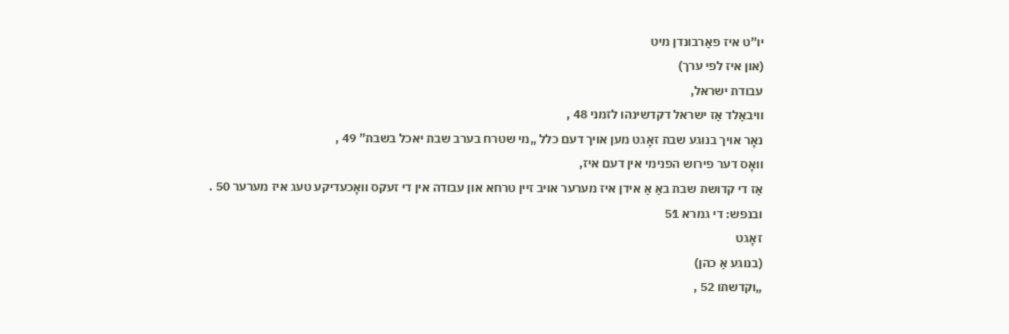יו”ט איז פאַרבונדן מיט
(און איז לפי ערך)
עבודת ישראל,
וויבאַלד אַז ישראל דקדשינהו לזמני 48 ,
נאָר אויך בנוגע שבת זאָגט מען אויך דעם כלל „מי שטרח בערב שבת יאכל בשבת” 49 ,
וואָס דער פירוש הפנימי אין דעם איז,
אַז די קדושת שבת באַ אַ אידן איז מערער אויב זיין טרחא און עבודה אין די זעקס וואָכעדיקע טעג איז מערער 50 .
ובנפש: די גמרא 51
זאָגט
(בנוגע אַ כהן)
„וקדשתו 52 ,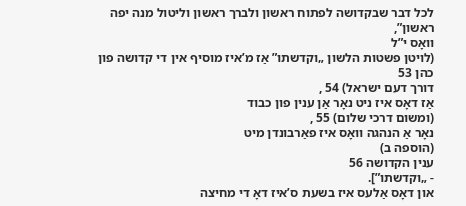לכל דבר שבקדושה לפתוח ראשון ולברך ראשון וליטול מנה יפה ראשון”,
וואָס י”ל
(לויטן פשטות הלשון „וקדשתו” אַז מ’איז מוסיף אין די קדושה פון כהן 53
דורך דעם ישראל) 54 ,
אַז דאָס איז ניט נאָר אַן ענין פון כבוד
(ומשום דרכי שלום) 55 ,
נאָר אַ הנהגה וואָס איז פאַרבונדן מיט
(הוספה ב)
ענין הקדושה 56
- „וקדשתו”].
און דאָס אַלעס איז בשעת ס’איז דאָ די מחיצה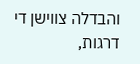והבדלה צווישן די דרגות,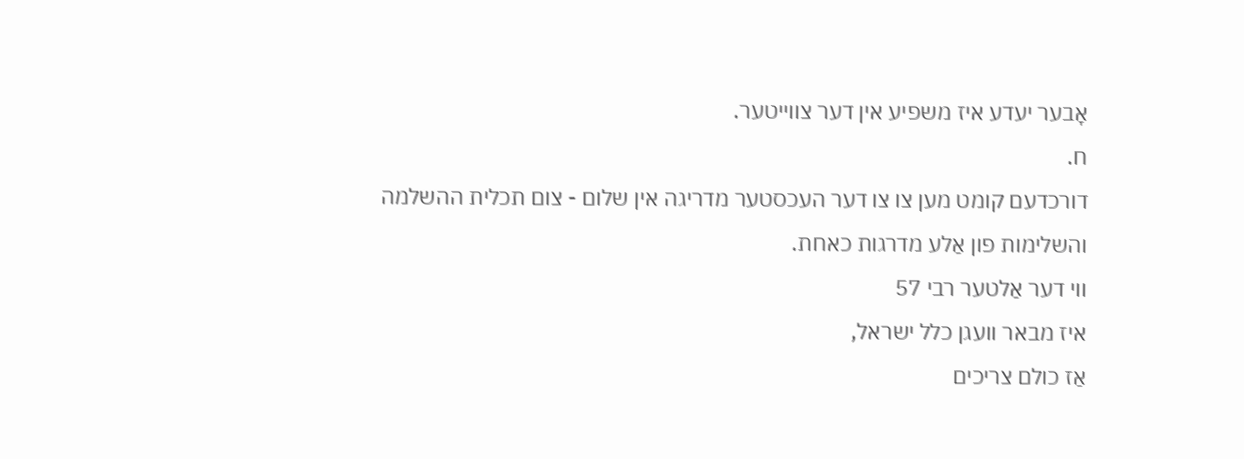אָבער יעדע איז משפיע אין דער צווייטער.
ח.
דורכדעם קומט מען צו צו דער העכסטער מדריגה אין שלום - צום תכלית ההשלמה והשלימות פון אַלע מדרגות כאחת.
ווי דער אַלטער רבי 57
איז מבאר וועגן כלל ישראל,
אַז כולם צריכים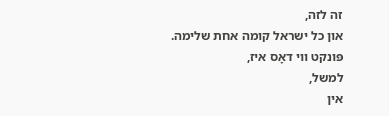זה לזה,
און כל ישראל קומה אחת שלימה.
פּונקט ווי דאָס איז,
למשל,
אין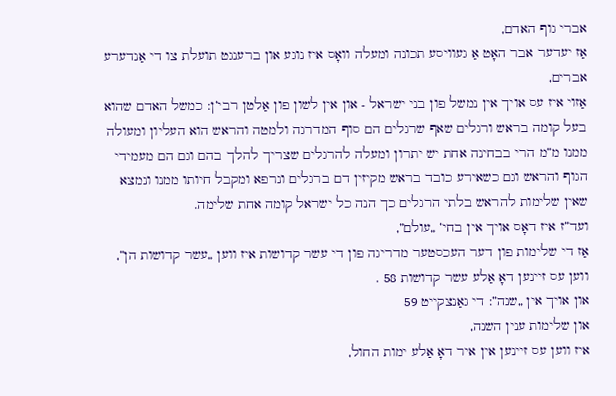אברי גוף האדם,
אַז יעדער אבר האָט אַ געוויסע תכונה ומעלה וואָס איז נוגע און ברענגט תועלת צו די אַנדערע אברים,
אַזוי איז עס אויך אין נמשל פון בני ישראל - און אין לשון פון אַלטן רבי’ן: כמשל האדם שהוא בעל קומה בראש ורגלים שאף שרגלים הם סוף המדרגה ולמטה והראש הוא העליון ומעולה ממנו מ”מ הרי בבחינה אחת יש יתרון ומעלה להרגלים שצריך להלך בהם וגם הם מעמידי הגוף והראש וגם כשאירע כובד בראש מקיזין דם ברגלים ונרפא ומקבל חיותו ממנו ונמצא שאין שלימות להראש בלתי הרגלים כך הנה כל ישראל קומה אחת שלימה.
ועד”ז איז דאָס אויך אין בחי’ „עולם”,
אַז די שלימות פון דער העכסטער מדריגה פון די עשר קדושות איז ווען „עשר קדושות הן”,
ווען עס זיינען דאָ אַלע עשר קדושות 58 .
און אויך אין „שנה”: די גאַנצקייט 59
און שלימות ענין השנה,
איז ווען עס זיינען אין איר דאָ אַלע ימות החול,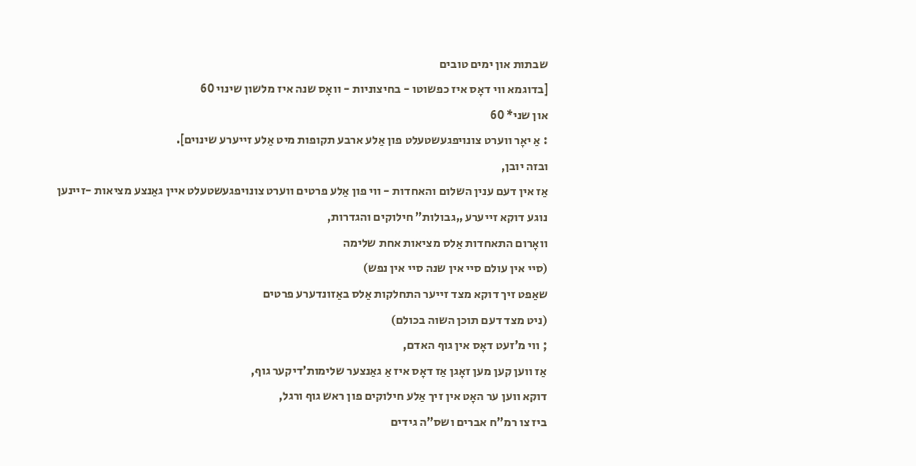שבתות און ימים טובים
[בדוגמא ווי דאָס איז כפשוטו - בחיצוניות - וואָס שנה איז מלשון שינוי 60
און שני* 60
: אַ יאָר ווערט צונויפגעשטעלט פון אַלע ארבע תקופות מיט אַלע זייערע שינוים].
ובזה יובן,
אַז אין דעם ענין השלום והאחדות - ווי פון אַלע פרטים ווערט צונויפגעשטעלט איין גאַנצע מציאות -זיינען נוגע דוקא זייערע „גבולות” חילוקים והגדרות,
וואָרום התאחדות אַלס מציאות אחת שלימה
(סיי אין עולם סיי אין שנה סיי אין נפש)
שאַפט זיך דוקא מצד זייער התחלקות אַלס באַזונדערע פרטים
(ניט מצד דעם תוכן השוה בכולם)
; ווי מ’זעט דאָס אין גוף האדם,
אַז ווען קען מען זאָגן אַז דאָס איז אַ גאַנצער שלימות’דיקער גוף,
דוקא ווען ער האָט אין זיך אַלע חילוקים פון ראש גוף ורגל,
ביז צו רמ”ח אברים ושס”ה גידים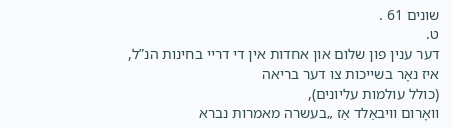שונים 61 .
ט.
דער ענין פון שלום און אחדות אין די דריי בחינות הנ”ל,
איז נאָר בשייכות צו דער בריאה
(כולל עולמות עליונים),
וואָרום וויבאַלד אַז „בעשרה מאמרות נברא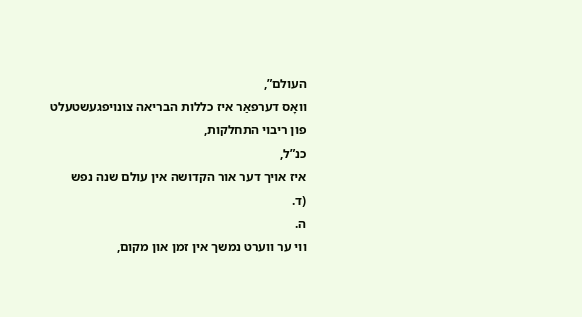העולם”,
וואָס דערפאַר איז כללות הבריאה צונויפגעשטעלט פון ריבוי התחלקות,
כנ”ל,
איז אויך דער אור הקדושה אין עולם שנה נפש
(ד.
ה.
ווי ער ווערט נמשך אין זמן און מקום,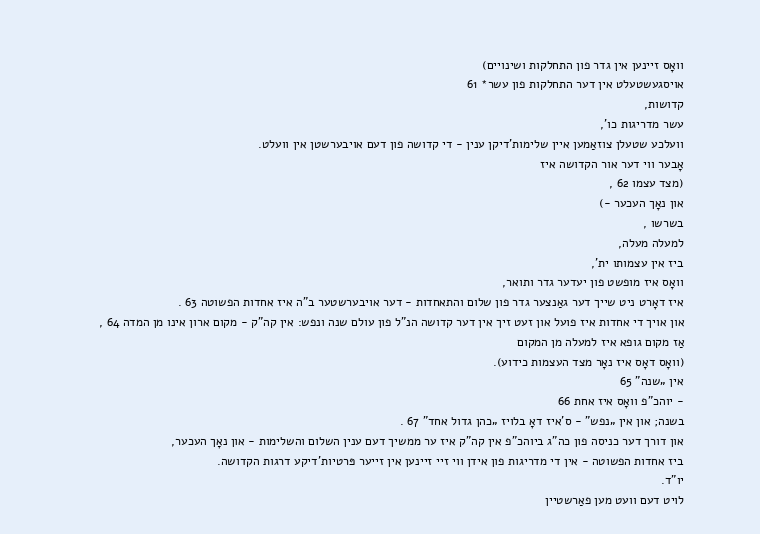וואָס זיינען אין גדר פון התחלקות ושינויים)
אויסגעשטעלט אין דער התחלקות פון עשר* 61
קדושות,
עשר מדריגות כו’,
וועלכע שטעלן צוזאַמען איין שלימות’דיקן ענין - די קדושה פון דעם אויבערשטן אין וועלט.
אָבער ווי דער אור הקדושה איז
(מצד עצמו 62 ,
און נאָך העכער -)
בשרשו ,
למעלה מעלה,
ביז אין עצמותו ית’,
וואָס איז מופשט פון יעדער גדר ותואר,
איז דאָרט ניט שייך דער גאַנצער גדר פון שלום והתאחדות - דער אויבערשטער ב”ה איז אחדות הפשוטה 63 .
און אויך די אחדות איז פועל און זעט זיך אין דער קדושה הנ”ל פון עולם שנה ונפש: אין קה”ק - מקום ארון אינו מן המדה 64 ,
אַז מקום גופא איז למעלה מן המקום
(וואָס דאָס איז נאָר מצד העצמות כידוע).
אין „שנה” 65
- יוהכ”פ וואָס איז אחת 66
בשנה; און אין „נפש” - ס’איז דאָ בלויז „כהן גדול אחד” 67 .
און דורך דער כניסה פון כה”ג ביוהכ”פ אין קה”ק איז ער ממשיך דעם ענין השלום והשלימות - און נאָך העכער,
ביז אחדות הפשוטה - אין די מדריגות פון אידן ווי זיי זיינען אין זייער פּרטיות’דיקע דרגות הקדושה.
יו”ד.
לויט דעם וועט מען פאַרשטיין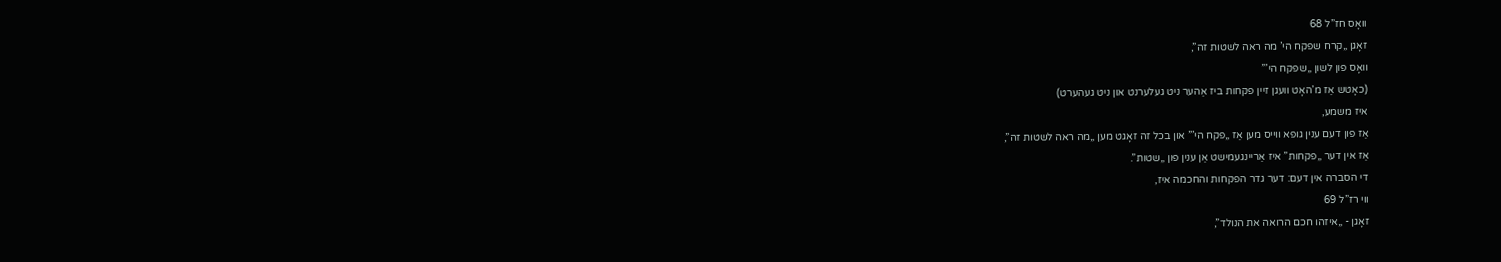וואָס חז”ל 68
זאָגן „קרח שפקח הי’ מה ראה לשטות זה”,
וואָס פון לשון „שפקח הי’”
(כאָטש אַז מ’האָט וועגן זיין פקחות ביז אַהער ניט געלערנט און ניט געהערט)
איז משמע,
אַז פון דעם ענין גופא ווייס מען אַז „פקח הי’” און בכל זה זאָגט מען „מה ראה לשטות זה”,
אַז אין דער „פקחות” איז אַריינגעמישט אַן ענין פון „שטות”.
די הסברה אין דעם: דער גדר הפקחות והחכמה איז,
ווי רז”ל 69
זאָגן - „איזהו חכם הרואה את הנולד”,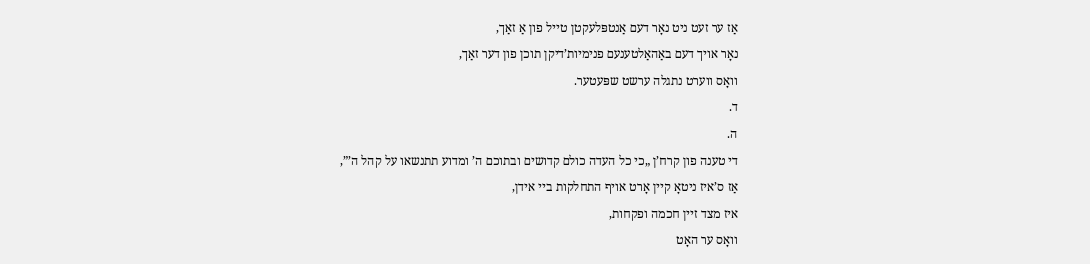אַז ער זעט ניט נאָר דעם אַנטפּלעקטן טייל פון אַ זאַך,
נאָר אויך דעם באַהאַלטענעם פנימיות’דיקן תוכן פון דער זאַך,
וואָס ווערט נתגלה ערשט שפּעטער.
ד.
ה.
די טענה פון קרח’ן „כי כל העדה כולם קדושים ובתוכם ה’ ומדוע תתנשאו על קהל ה’”,
אַז ס’איז ניטאָ קיין אָרט אויף התחלקות ביי אידן,
איז מצד זיין חכמה ופקחות,
וואָס ער האָט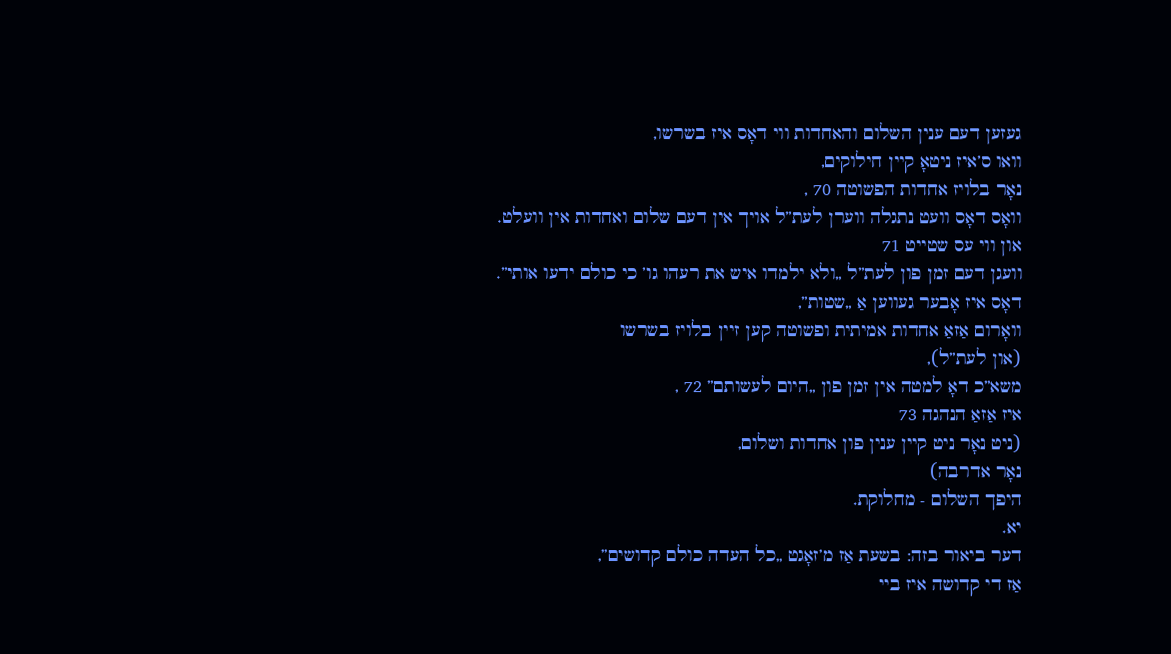געזען דעם ענין השלום והאחדות ווי דאָס איז בשרשו,
וואו ס’איז ניטאָ קיין חילוקים,
נאָר בלויז אחדות הפשוטה 70 ,
וואָס דאָס וועט נתגלה ווערן לעת”ל אויך אין דעם שלום ואחדות אין וועלט.
און ווי עס שטייט 71
וועגן דעם זמן פון לעת”ל „ולא ילמדו איש את רעהו גו’ כי כולם ידעו אותי”.
דאָס איז אָבער געווען אַ „שטות”,
וואָרום אַזאַ אחדות אמיתית ופשוטה קען זיין בלויז בשרשו
(און לעת”ל),
משא”כ דאָ למטה אין זמן פון „היום לעשותם” 72 ,
איז אַזאַ הנהגה 73
(ניט נאָר ניט קיין ענין פון אחדות ושלום,
נאָר אדרבה)
היפך השלום - מחלוקת.
יא.
דער ביאור בזה: בשעת אַז מ’זאָגט „כל העדה כולם קדושים”,
אַז די קדושה איז ביי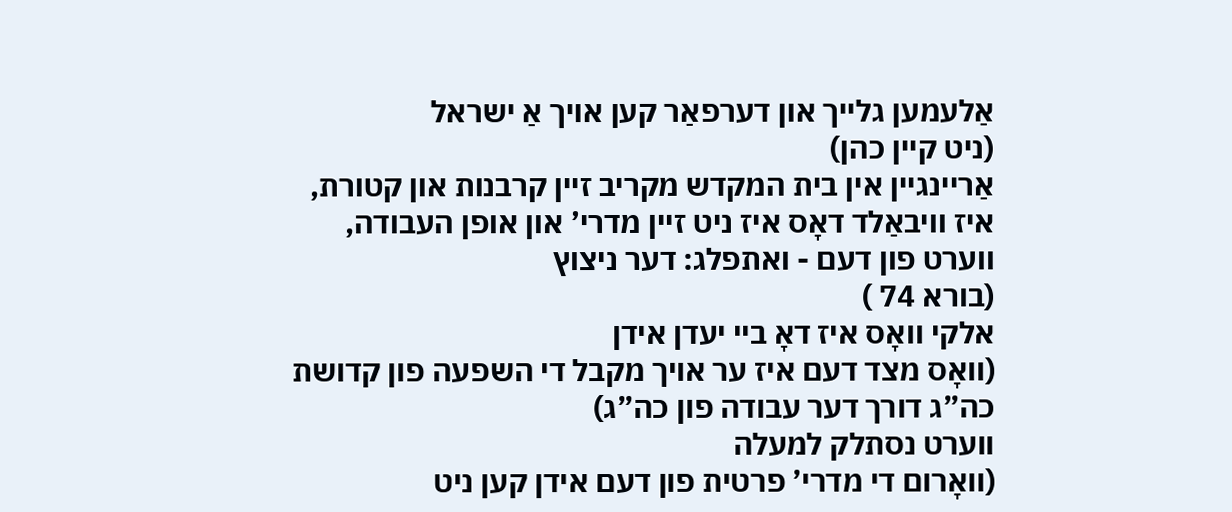אַלעמען גלייך און דערפאַר קען אויך אַ ישראל
(ניט קיין כהן)
אַריינגיין אין בית המקדש מקריב זיין קרבנות און קטורת,
איז וויבאַלד דאָס איז ניט זיין מדרי’ און אופן העבודה,
ווערט פון דעם - ואתפלג: דער ניצוץ
(בורא 74 )
אלקי וואָס איז דאָ ביי יעדן אידן
(וואָס מצד דעם איז ער אויך מקבל די השפעה פון קדושת כה”ג דורך דער עבודה פון כה”ג)
ווערט נסתלק למעלה
(וואָרום די מדרי’ פרטית פון דעם אידן קען ניט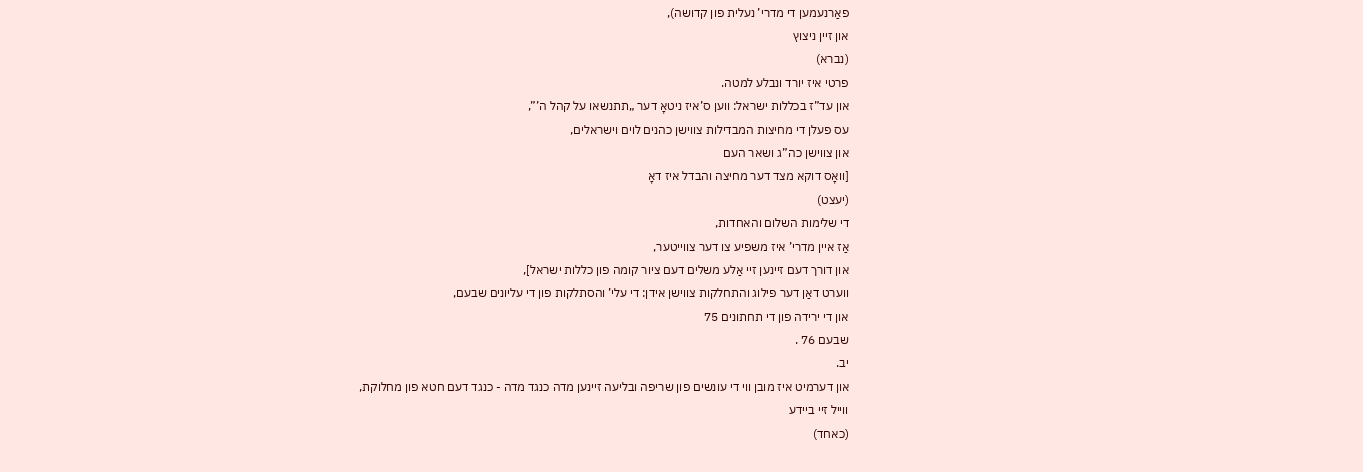פאַרנעמען די מדרי’ נעלית פון קדושה),
און זיין ניצוץ
(נברא)
פרטי איז יורד ונבלע למטה.
און עד”ז בכללות ישראל: ווען ס’איז ניטאָ דער „תתנשאו על קהל ה’”,
עס פעלן די מחיצות המבדילות צווישן כהנים לוים וישראלים,
און צווישן כה”ג ושאר העם
[וואָס דוקא מצד דער מחיצה והבדל איז דאָ
(יעצט)
די שלימות השלום והאחדות,
אַז איין מדרי’ איז משפיע צו דער צווייטער,
און דורך דעם זיינען זיי אַלע משלים דעם ציור קומה פון כללות ישראל],
ווערט דאַן דער פילוג והתחלקות צווישן אידן: די עלי’ והסתלקות פון די עליונים שבעם,
און די ירידה פון די תחתונים 75
שבעם 76 .
יב.
און דערמיט איז מובן ווי די עונשים פון שריפה ובליעה זיינען מדה כנגד מדה - כנגד דעם חטא פון מחלוקת,
ווייל זיי ביידע
(כאחד)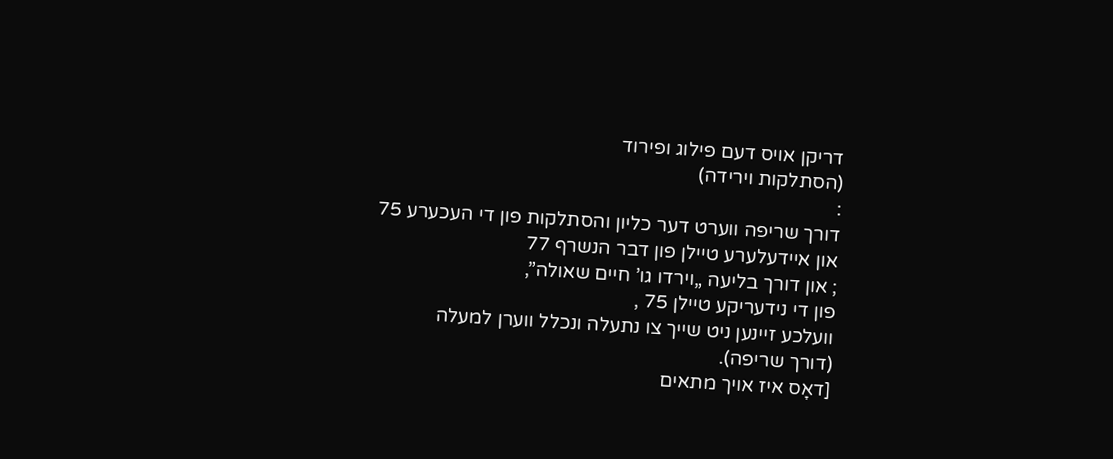דריקן אויס דעם פילוג ופירוד
(הסתלקות וירידה)
:
דורך שריפה ווערט דער כליון והסתלקות פון די העכערע 75
און איידעלערע טיילן פון דבר הנשרף 77
; און דורך בליעה „וירדו גו’ חיים שאולה”,
פון די נידעריקע טיילן 75 ,
וועלכע זיינען ניט שייך צו נתעלה ונכלל ווערן למעלה
(דורך שריפה).
[דאָס איז אויך מתאים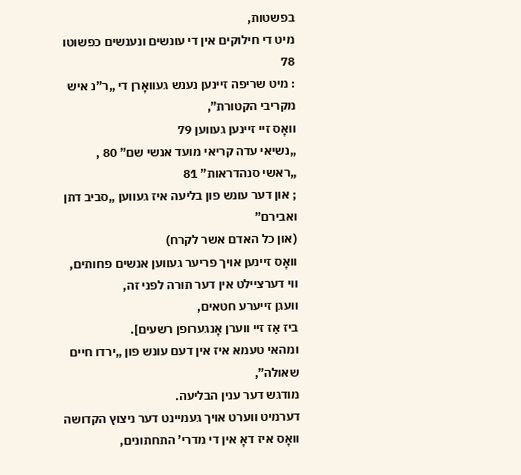בפשטות,
מיט די חילוקים אין די עונשים ונענשים כפשוטו 78
: מיט שריפה זיינען נענש געוואָרן די „ר”נ איש מקריבי הקטורת”,
וואָס זיי זיינען געווען 79
„נשיאי עדה קריאי מועד אנשי שם” 80 ,
„ראשי סנהדראות” 81
; און דער עונש פון בליעה איז געווען „סביב דתן ואבירם”
(און כל האדם אשר לקרח)
וואָס זיינען אויך פריער געווען אנשים פחותים,
ווי דערציילט אין דער תורה לפני זה,
וועגן זייערע חטאים,
ביז אַז זיי ווערן אָנגערופן רשעים].
ומהאי טעמא איז אין דעם עונש פון „ירדו חיים שאולה”,
מודגש דער ענין הבליעה.
דערמיט ווערט אויך געמיינט דער ניצוץ הקדושה וואָס איז דאָ אין די מדרי’ התחתונים,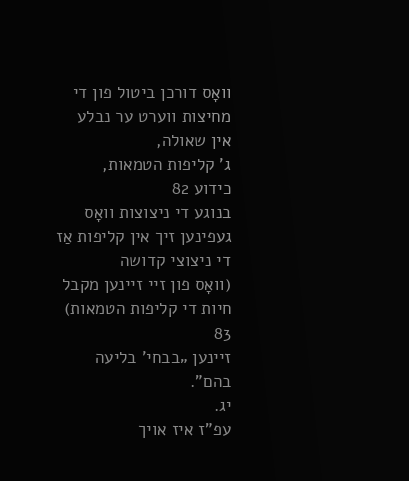וואָס דורכן ביטול פון די מחיצות ווערט ער נבלע אין שאולה,
ג’ קליפות הטמאות,
כידוע 82
בנוגע די ניצוצות וואָס געפינען זיך אין קליפות אַז די ניצוצי קדושה
(וואָס פון זיי זיינען מקבל חיות די קליפות הטמאות) 83
זיינען „בבחי’ בליעה בהם”.
יג.
עפ”ז איז אויך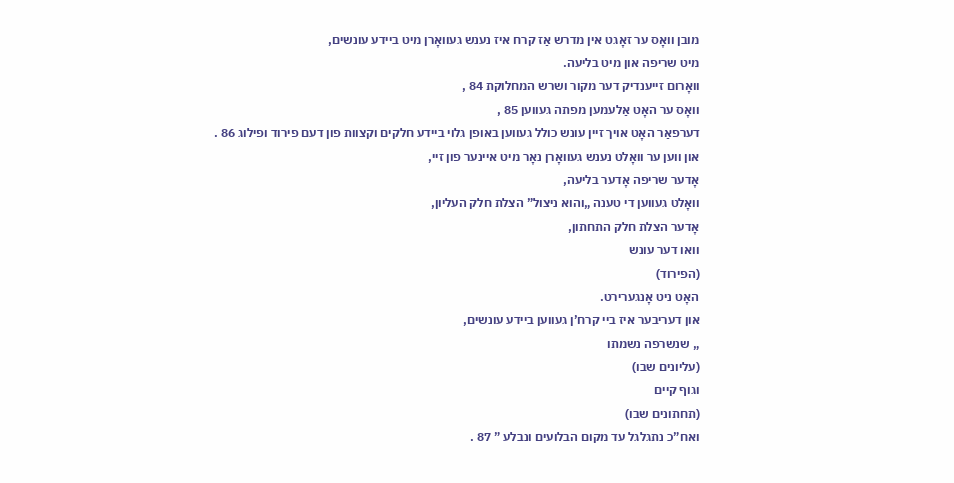מובן וואָס ער זאָגט אין מדרש אַז קרח איז נענש געוואָרן מיט ביידע עונשים,
מיט שריפה און מיט בליעה.
וואָרום זייענדיק דער מקור ושרש המחלוקת 84 ,
וואָס ער האָט אַלעמען מפתה געווען 85 ,
דערפאַר האָט אויך זיין עונש כולל געווען באופן גלוי ביידע חלקים וקצוות פון דעם פירוד ופילוג 86 .
און ווען ער וואָלט נענש געוואָרן נאָר מיט איינער פון זיי,
אָדער שריפה אָדער בליעה,
וואָלט געווען די טענה „והוא ניצול” הצלת חלק העליון,
אָדער הצלת חלק התחתון,
וואו דער עונש
(הפירוד)
האָט ניט אָנגערירט.
און דעריבער איז ביי קרח’ן געווען ביידע עונשים,
„ שנשרפה נשמתו
(עליונים שבו)
וגוף קיים
(תחתונים שבו)
ואח”כ נתגלגל עד מקום הבלועים ונבלע ” 87 .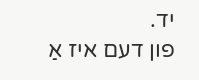יד.
פון דעם איז אַ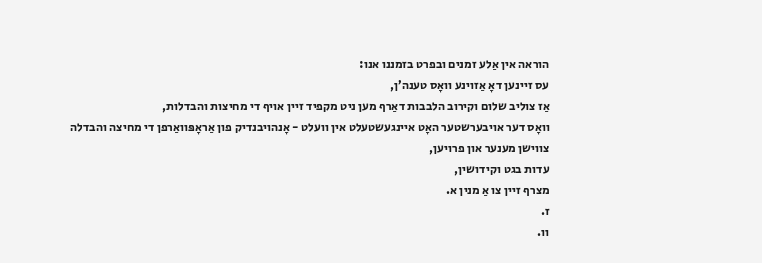הוראה אין אַלע זמנים ובפרט בזמננו אנו:
עס זיינען דאָ אַזוינע וואָס טענה’ן,
אַז צוליב שלום וקירוב הלבבות דאַרף מען ניט מקפיד זיין אויף די מחיצות והבדלות,
וואָס דער אויבערשטער האָט איינגעשטעלט אין וועלט - אָנהויבנדיק פון אַראָפּוואַרפן די מחיצה והבדלה צווישן מענער און פרויען,
עדות בגט וקידושין,
מצרף זיין צו אַ מנין א.
ז.
וו.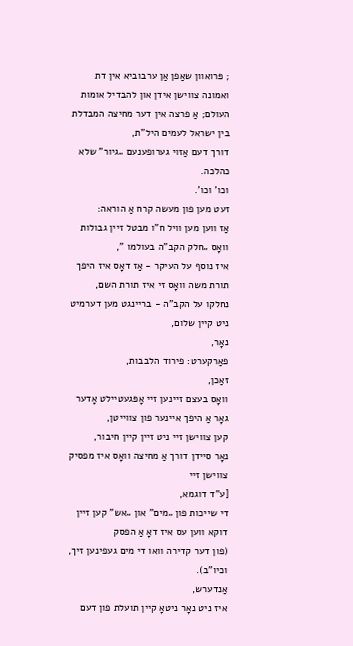; פּרואוון שאַפן אַן ערבוביא אין דת ואמונה צווישן אידן און להבדיל אומות העולם; אַ פרצה אין דער מחיצה המבדלת בין ישראל לעמים היל”ת,
דורך דעם אַזוי גערופענעם „גיור” שלא כהלכה.
וכו’ וכו’.
זעט מען פון מעשה קרח אַ הוראה:
אַז ווען מען וויל ח”ו מבטל זיין גבולות וואָס „חלק הקב”ה בעולמו ”,
איז נוסף על העיקר - אַז דאָס איז היפך תורת משה וואָס זי איז תורת השם,
נחלקו על הקב”ה - בריינגט מען דערמיט ניט קיין שלום,
נאָר,
פאַרקערט: פירוד הלבבות,
זאַכן,
וואָס בעצם זיינען זיי אָפּגעטיילט אָדער גאָר אַ היפך איינער פון צווייטן,
קען צווישן זיי ניט זיין קיין חיבור,
נאָר סיידן דורך אַ מחיצה וואָס איז מפסיק צווישן זיי
[ע”ד דוגמא,
די שייכות פון „מים” און „אש” קען זיין דוקא ווען עס איז דאָ אַ הפסק
(פון דער קדירה וואו די מים געפינען זיך,
וכיו”ב).
אַנדערש,
איז ניט נאָר ניטאָ קיין תועלת פון דעם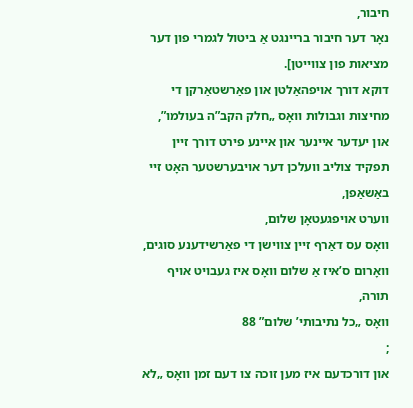חיבור,
נאָר דער חיבור בריינגט אַ ביטול לגמרי פון דער מציאות פון צווייטן].
דוקא דורך אויפהאַלטן און פאַרשטאַרקן די מחיצות וגבולות וואָס „חלק הקב”ה בעולמו”,
און יעדער איינער און איינע פירט דורך זיין תפקיד צוליב וועלכן דער אויבערשטער האָט זיי באַשאַפן,
ווערט אויפגעטאָן שלום,
וואָס עס דאַרף זיין צווישן די פאַרשידענע סוגים,
וואָרום ס’איז אַ שלום וואָס איז געבויט אויף תורה,
וואָס „כל נתיבותי’ שלום” 88
;
און דורכדעם איז מען זוכה צו דעם זמן וואָס „לא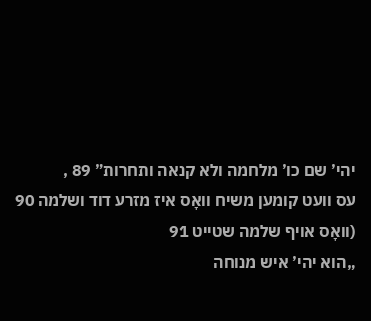יהי’ שם כו’ מלחמה ולא קנאה ותחרות” 89 ,
עס וועט קומען משיח וואָס איז מזרע דוד ושלמה 90
(וואָס אויף שלמה שטייט 91
„הוא יהי’ איש מנוחה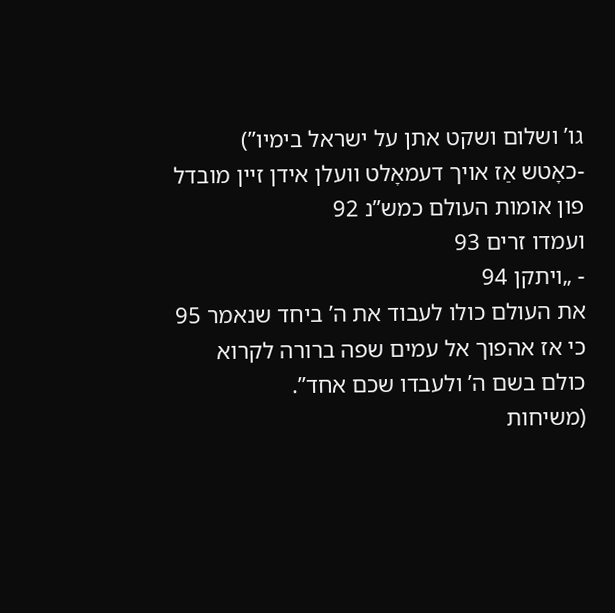גו’ ושלום ושקט אתן על ישראל בימיו”)
-כאָטש אַז אויך דעמאָלט וועלן אידן זיין מובדל פון אומות העולם כמש”נ 92
ועמדו זרים 93
- „ויתקן 94
את העולם כולו לעבוד את ה’ ביחד שנאמר 95
כי אז אהפוך אל עמים שפה ברורה לקרוא כולם בשם ה’ ולעבדו שכם אחד”.
(משיחות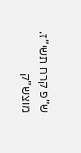ש”פ קרח תשי”ז.
מוצש”ק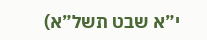י”א שבט תשל”א)